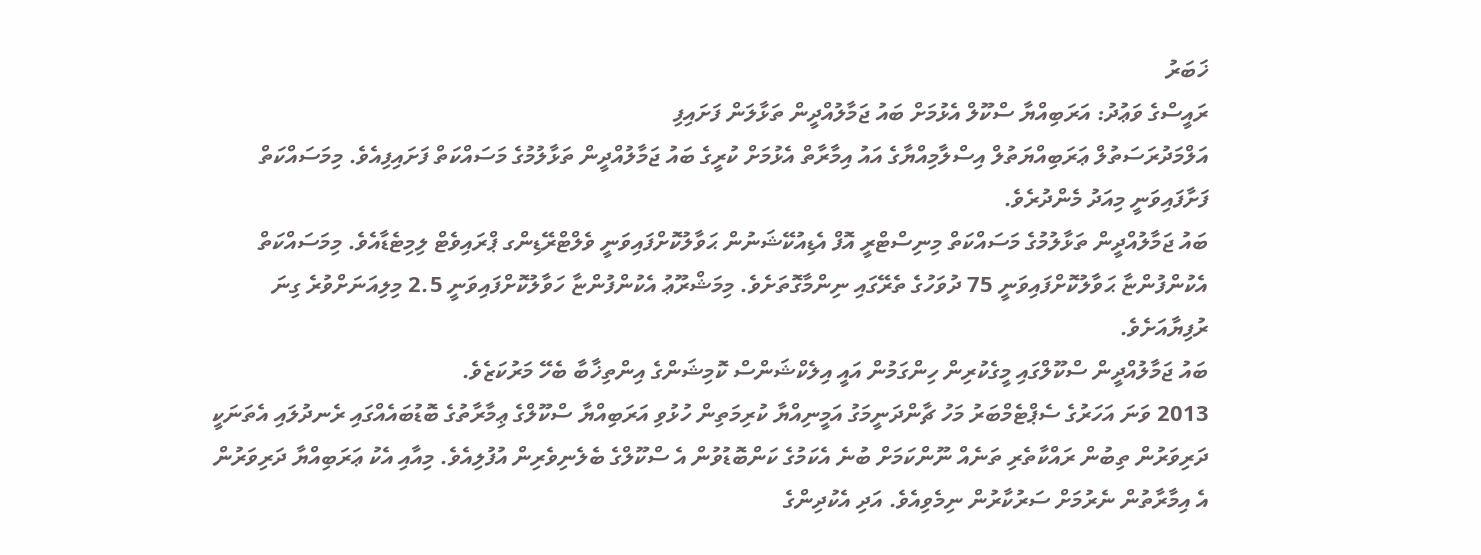ޚަބަރު
ރައީސްގެ ވަޢުދު: އަރަބިއްޔާ ސްކޫލް އެޅުމަށް ބައު ޖަމާލުއްދީން ތަޅާލަން ފަށައިފި
އަލްމަދުރަސަތުލް ޢަރަބިއްޔަތުލް އިސްލާމިއްޔާގެ އައު އިމާރާތް އެޅުމަށް ކުރީގެ ބައު ޖަމާލުއްދީން ތަޅާލުމުގެ މަސައްކަތް ފަށައިފިއެވެ. މިމަސައްކަތް ފަށާފައިވަނީ މިއަދު މެންދުރެވެ.
ބައު ޖަމާލުއްދީން ތަޅާލުމުގެ މަސައްކަތް މިނިސްޓްރީ އޮފް އެޑިއުކޭޝަނުން ޙަވާލުކޮށްފައިވަނީ ވެލްޓްރޭޑިންގ ޕްރައިވެޓް ލިމިޓެޑާއެވެ. މިމަސައްކަތް އެކުންފުންޏާ ޙަވާލުކޮށްފައިވަނީ 75 ދުވަހުގެ ތެރޭގައި ނިންމާގޮތަށެވެ. މިމަޝްރޫޢު އެކުންފުންޏާ ހަވާލުކޮށްފައިވަނީ 2.5 މިލިއަނަށްވުރެ ގިނަ ރުފިޔާއަށެވެ.
ބައު ޖަމާލުއްދީން ސްކޫލްގައި މީގެކުރިން ހިންގަމުން އައީ އިލެކްޝަންސް ކޮމިޝަންގެ އިންތިޚާބާ ބެހޭ މަރުކަޒެވެ.
2013 ވަނަ އަހަރުގެ ސެޕްޓެމްބަރު މަހު ޗާންދަނީމަގު އަމީނިއްޔާ ކުރިމަތިން ހުޅުވި އަރަބިއްޔާ ސްކޫލްގެ ޢިމާރާތުގެ ބޮޑުބައެއްގައި ރެނދުލައި އެތަނަކީ ދަރިވަރުން ތިބުން ރައްކާތެރި ތަނެއް ނޫންކަމަށް ބުނެ އެކަމުގެ ކަންބޮޑުވުން އެ ސްކޫލްގެ ބެލެނިވެރިން އުފުލިއެވެ. މިއާއި އެކު ޢަރަބިއްޔާ ދަރިވަރުން އެ އިމާރާތުން ނެރުމަށް ސަރުކާރުން ނިމެވިއެވެ. އަދި އެކުދިންގެ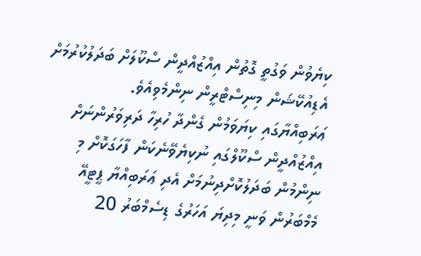ކިޔެވުން ވަގުތީ ގޮތުން އިއްޒުއްދީން ސްކޫލަށް ބަދަލުކުރުމަށް އެޑިއުކޭޝަން މިނިސްޓްރީން ނިންމެވިއެވެ.
ޢަރަބިއްޔާގައި ކިޔަވަމުން ގެންދާ ހުރިހާ ދަރިވަރުންނަށް އިއްޒުއްދީން ސްކޫލްގައި ނުކިޔެވޭނެކަން ފާހަގަކޮށް މި ނިންމުން ބަދަލުކޮށްދިނުމަށް އެދި ޢަރަބިއްޔާ ޕީޓީއޭ މެމްބަރުން ވަނީ މިދިޔަ އަހަރުގެ ޑިސެމްބަރު 20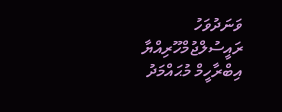ވަނަދުވަހު ރައީސުލްޖުމްހޫރިއްޔާ އިބްރާހީމް މުޙައްމަދު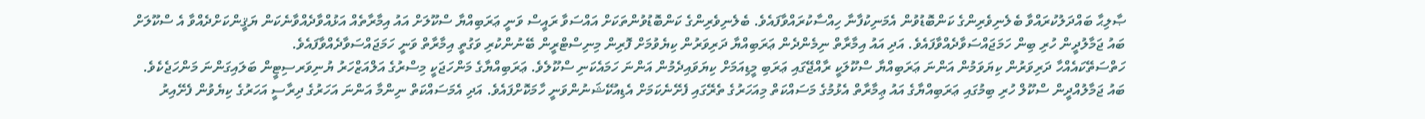ޞާލިޙާ ބައްދަލުކުރައްވާ ބެލެނިވެރިންގެ ކަންބޮޑުވުން އެމަނިކުފާނާ ހިއްސާކުރައްވާފައެވެ. ބެލެނިވެރިންގެ ކަންބޮޑުވުންތަކަށް އައްސަވާ ރައީސް ވަނީ ޢަރަބިއްޔާ ސްކޫލަށް އައު އިމާރާތެއް އަޅުއްވާދެއްވާނެކަން ޔަޤީންކަށްދެއްވާ އެ ސްކޫލަށް ބައު ޖަމާލުދީން ހުރި ބިން ހަމަޖައްސަވާދެއްވާފައެވެ. އަދި އައު އިމާރާތް ނިމެންދެން ޢަރަބިއްޔާ ދަރިވަރުން ކިޔެވުމަށް ފޮރިން މިނިސްޓްރީން ބޭނުންކުރި ވަގުތީ އިމާރާތް ވަނީ ހަމަޖައްސަވާދެއްވާފައެވެ.
ހަތްސަތޭކައެއްހާ ދަރިވަރުން ކިޔަވަމުން އަންނަ ޢަރަބިއްޔާ ސްކޫލަކީ ރާއްޖޭގައި ޢަރަބި މީޑިއަމަށް ކިޔަވައިދެމުން އަންނަ ހަމައެކަނި ސްކޫލެވެ. ޢަރަބިއްޔާގެ މަންހަޖަކީ މިސްރުގެ އަލްއަޒްހަރު ޔުނިވަރސިޓީން ބަލައިގަންނަ މަންހަޖެކެވެ.
ބައު ޖަމާލުއްދީން ސްކޫލް ހުރި ބިމުގައި ޢަރަބިއްޔާގެ އައު ޢިމާރާތް އެޅުމުގެ މަސައްކަތް މިއަހަރުގެ ތެރޭގައި ފެށޭނެކަމަށް އެޑިއުކޭޝަނުންވަނީ ހާމަކޮށްފައެވެ. އަދި އެމަސައްކަތް ނިންމާ އަންނަ އަހަރުގެ ދިރާސީ އަހަރުގެ ކިޔެވުން ފެށޭއިރު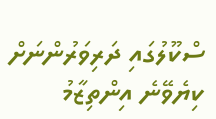ސްކޫލުގައި ދަރިވަރުންނަށް ކިޔެވޭނެ އިންތިޒާމު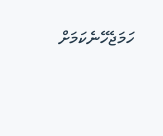ހަމަޖެހޭނެކަމަށް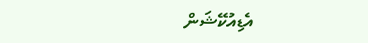އެޑިއުކޭޝަން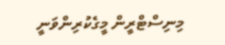މިނިސްޓްރީން މީގެކުރިންވަނީ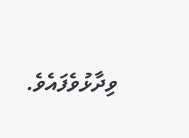ވިދާޅުވެފައެވެ.